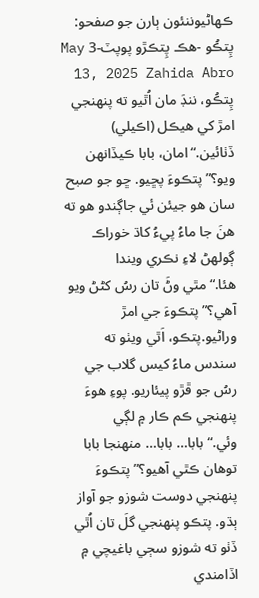ڪهاڻيوننئون ٻارن جو صفحو: پِتڪُو -ھڪ پِتڪڙو پوپٽ-3 May 13, 2025 Zahida Abro پِتڪُو، ننڊَ مان اُٿيو ته پنھنجي امڙ کي ھيڪل (اڪيلي) ڏٺائين.“امان، بابا ڪيڏانھن ويو؟” پتڪوءَ پڇيو. ڇو جو صبح سان ھو جيئن ئي جاڳندو ھو ته ھنَ جا ماءُ پيءُ کاڌ خوراڪ ڳولهڻ لاءِ نڪري ويندا ھئا.“مٿي وڻَ تان رسُ کڻڻ ويو آھي؟” پتڪوءَ جي امڙ وراڻيو.پتڪو، اَٿي ويٺو ته سندس ماءُ کيس گلاب جي رسُ جو ڦڙو پيئاريو. پوءِ ھوءَ پنھنجي ڪم ڪار ۾ لڳي وئي.“بابا… بابا… منھنجا بابا توھان ڪٿي آھيو؟” پتڪوءَ پنھنجي دوست شوزو جو آواز ٻڌو. پتڪو پنھنجي گلَ تان اُٿي ڏٺو ته شوزو سڄي باغيچي ۾ اڏامندي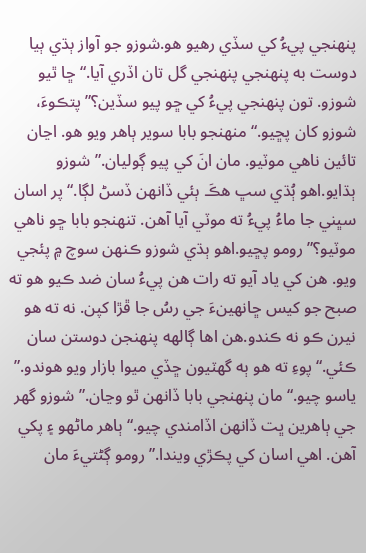پنھنجي پيءُ کي سڏي رھيو ھو.شوزو جو آواز ٻڌي ٻيا دوست به پنھنجي پنھنجي گل تان اڏري آيا.“ڇا ٿيو شوزو. تون پنھنجي پيءُ کي ڇو پيو سڏين؟” پتڪوءَ، شوزو کان پڇيو.“منھنجو بابا سوير ٻاھر ويو ھو. اڃان تائين ناھي موٽيو. مان انَ کي پيو ڳوليان.” شوزو ٻڌايو.اھو ٻُڌي سڀ ھڪَ ٻئي ڏانھن ڏسڻ لڳا.“پر اسان سڀني جا ماءُ پيءُ ته موٽي آيا آھن. تنھنجو بابا ڇو ناھي موٽيو؟” رومو پڇيو.اھو ٻڌي شوزو ڪنھن سوچ ۾ پئجي ويو. ھن کي ياد آيو ته رات ھن پيءُ سان ضد ڪيو ھو ته صبح جو کيس ڇانھينءَ جي رسُ جا ڦڙا کپن. نه ته ھو نيرن ڪو نه ڪندو.ھن اھا ڳالهه پنھنجن دوستن سان ڪئي.“پوءِ ته ھو ٻه گهٽيون ڇڏي ميوا بازار ويو ھوندو.” ياسو چيو.“مان پنھنجي بابا ڏانھن ٿو وڃان.” شوزو گهر جي ٻاھرين ڀت ڏانھن اڏامندي چيو.“ٻاھر ماڻهو ۽ پکي آھن. اھي اسان کي پڪڙي ويندا.”رومو ڳڻتيءَ مان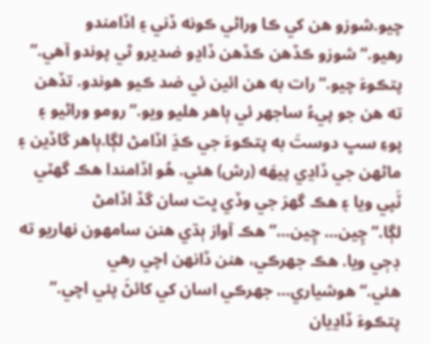چيو.شوزو ھن کي ڪا وراڻي ڪونه ڏني ۽ اڏامندو رھيو.“شوزو ڪڏھن ڪڏھن ڏاڍو ضديرو ٿي پوندو آھي.” پتڪوءَ چيو.“رات به ھن ائين ئي ضد ڪيو ھوندو. تڏھن ته ھن جو پيءُ ساجهر ئي ٻاھر ھليو ويو.” رومو وراڻيو ۽ پوءِ سڀ دوستَ به پتڪوءَ جي ڪڍَ اڏامڻ لڳا.ٻاھر گاڏين ۽ ماڻهن جي ڏاڍي پيھَه (رش) ھئي. ھُو اڏامندا ھڪ گهٽي ٽَپي ويا ۽ ھڪ گهرَ جي وڏي ڀت سان گڏ اڏامڻ لڳا.“چِين… چِين…” ھڪ آواز ٻڌي ھنن سامھون نھاريو ته ڊڄي ويا. ھڪ جهرڪي، ھنن ڏانھن اچي رھي ھئي.“ھوشياري… جهرڪي اسان کي کائڻَ پئي اچي.” پتڪوءَ ڏاڍيان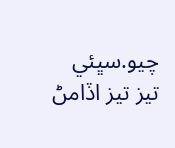چيو.سڀئي تيز تيز اڏامڻ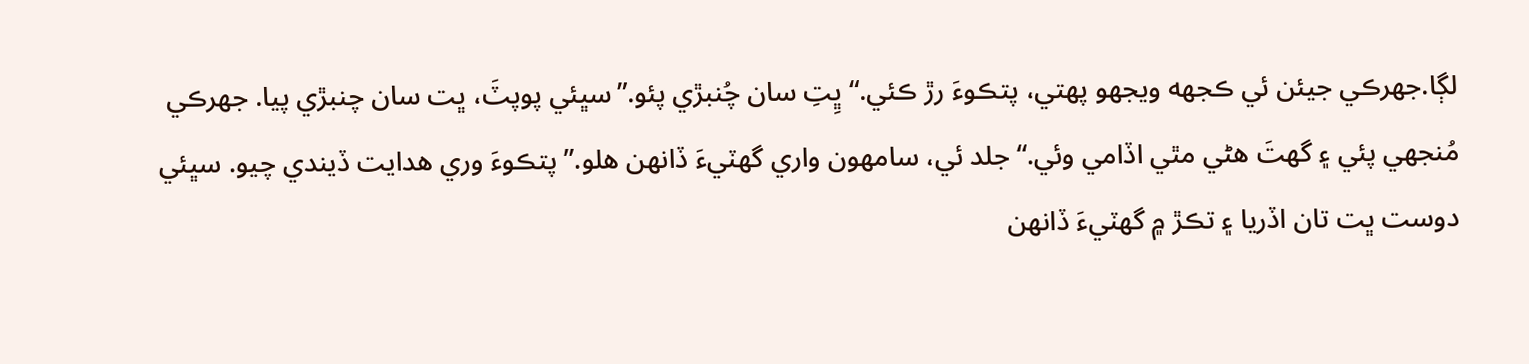لڳا.جهرڪي جيئن ئي ڪجهه ويجهو پھتي، پتڪوءَ رڙ ڪئي.“ڀِتِ سان چُنبڙي پئو.”سڀئي پوپٽَ، ڀت سان چنبڙي پيا. جهرڪي مُنجهي پئي ۽ گهتَ ھڻي مٿي اڏامي وئي.“جلد ئي، سامهون واري گهٽيءَ ڏانھن ھلو.” پتڪوءَ وري هدايت ڏيندي چيو. سڀئي دوست ڀت تان اڏريا ۽ تڪڙ ۾ گهٽيءَ ڏانھن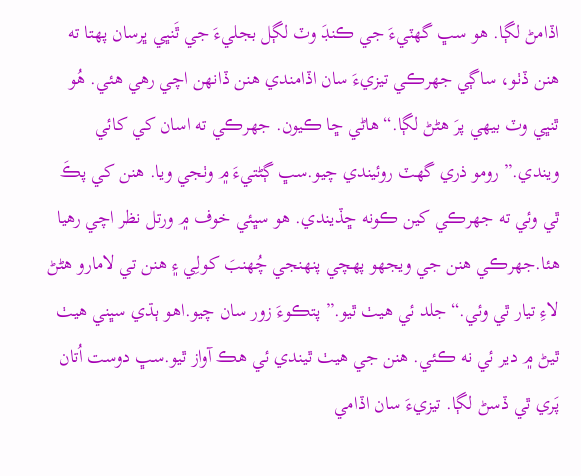اڏامڻ لڳا. ھو سڀ گهٽيءَ جي ڪنڊَ وٽ لڳل بجليءَ جي ٿَنڀي ڀرسان پھتا ته ھنن ڏٺو، ساڳي جهرڪي تيزيءَ سان اڏامندي ھنن ڏانھن اچي رھي ھئي. ھُو ٿنڀي وٽ بيھي پرَ ھڻڻ لڳا.“ھاڻي ڇا ڪيون. جهرڪي ته اسان کي کائي ويندي.” رومو ذري گهٽ روئيندي چيو.سڀ ڳڻتيءَ ۾ وٺجي ويا. ھنن کي پڪَ ٿي وئي ته جهرڪي کين ڪونه ڇڏيندي. ھو سڀئي خوف ۾ ورتل نظر اچي رهيا هئا.جهرڪي ھنن جي ويجهو پھچي پنھنجي چُھنبَ کولِي ۽ ھنن تي لامارو ھڻڻ لاءِ تيار ٿي وئي.“جلد ئي ھيٺ ٿيو.” پتڪوءَ زور سان چيو.اھو ٻڌي سڀني ھيٺ ٿيڻ ۾ دير ئي نه ڪئي. ھنن جي ھيٺ ٿيندي ئي ھڪ آواز ٿيو.سڀ دوست اُتان پَري ٿي ڏسڻ لڳا. تيزيءَ سان اڏامي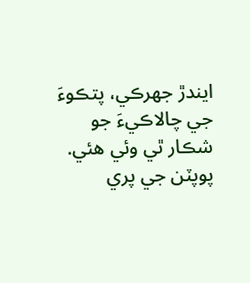ايندڙ جهرڪي، پتڪوءَ جي چالاڪيءَ جو شڪار ٿي وئي ھئي. پوپٽن جي پري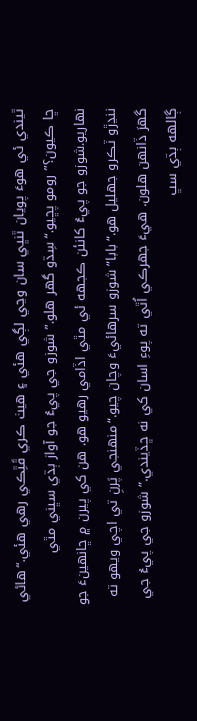ٿيندي ئي ھوءَ پويان ٿنڀي سان وڃي لڳي ھئي ۽ ھيٺ ڪري ڦَٿِڪي رھي ھئي.“ھاڻي ڇا ڪيون؟” رومو پڇيو.“سِڌو گهر ھلو.” شوزو جي پيءُ جو آواز ٻڌي سڀني مٿي نھاريو.شوزو جو پيءُ کانئن ڪجهه ئي مٿي اڏامي رھيو ھو. ھن کي پيرن ۾ ڇانھينءَ جو ننڍڙو ٽڪرو جهليل ھو.“بابا” شوزو سرھائيءَ وچان چيو.“منھنجي پَرنِ تي اچي ويھو ته گهرَ ڏانھن ھلون. ھيءَ جهرڪي اُٿي ته پوءِ اسان کي نه ڇڏيندي.” شوزو جي پيءُ جي ڳالهه ٻڌي سڀ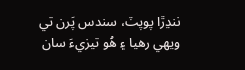ننڍڙا پوپٽ، سندس پَرن تي ويھي رھيا ۽ ھُو تيزيءَ سان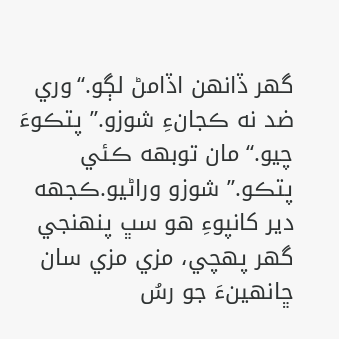گهر ڏانھن اڏامڻ لڳو.“وري ضد نه ڪجانءِ شوزو.” پتڪوءَ چيو.“مان توبھه ڪئي پتڪو.” شوزو وراڻيو.ڪجهه دير کانپوءِ ھو سڀ پنھنجي گهر پھچي، مزي مزي سان ڇانھينءَ جو رسُ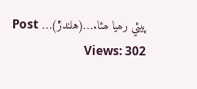پيئي رھيا ھئا.…(هلندڙ)… Post Views: 302